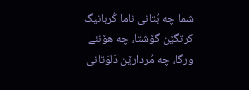شما چه بُتانی ناما کُربانیگ کرتگێن گۆشتا، چه هۆنئے ورگا، چه مُردارێن دَلوَتانی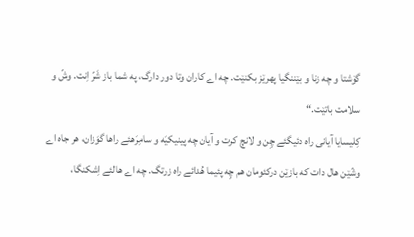گۆشتا و چه زنا و بێننگیا پهرێز بکنێت. چه اے کاران وتا دور دارگ، په شما باز شَرّ اِنت. وشّ و سلامت باتێت.“
کِلیسایا آیانی راه دئیگئے چِن و لانچ کرت و آیان چه پینیکیَه و سامِرَهئے راها گوَزان، هر جاه اے وشّێن هال دات که بازێن درکئومان هم چِه پئیما هُدائے راه زرتگ. چه اے هالئے اِشکنگا،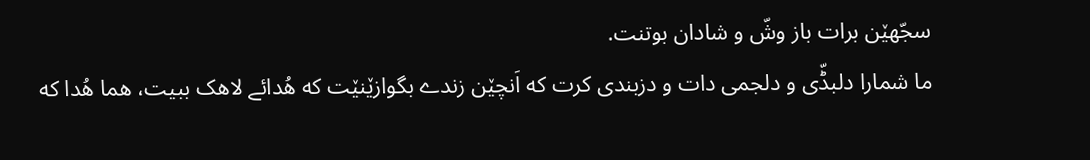سجّهێن برات باز وشّ و شادان بوتنت.
ما شمارا دلبڈّی و دلجمی دات و دزبندی کرت که اَنچێن زندے بگوازێنێت که هُدائے لاهک ببیت، هما هُدا که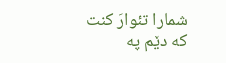شمارا تئوارَ کنت که دێم په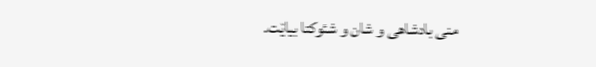منی بادشاهی و شان و شئوکتا بیاێت.